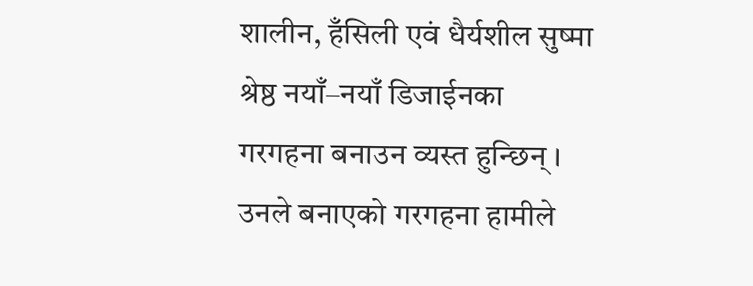शालीन, हँसिली एवं धैर्यशील सुष्मा श्रेष्ठ नयाँ–नयाँ डिजाईनका गरगहना बनाउन व्यस्त हुन्छिन् । उनले बनाएको गरगहना हामीले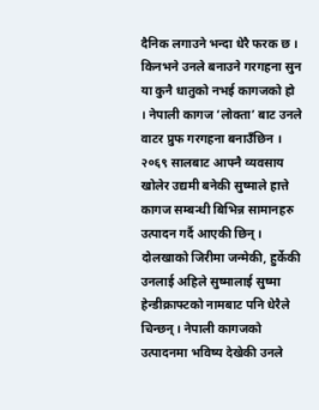दैनिक लगाउने भन्दा धेरै फरक छ । किनभने उनले बनाउने गरगहना सुन या कुनै धातुको नभई कागजको हो । नेपाली कागज ‘लोक्ता’ बाट उनले वाटर प्रुफ गरगहना बनाउँछिन ।
२०६९ सालबाट आफ्नै व्यवसाय खोलेर उद्यमी बनेकी सुष्माले हात्ते कागज सम्बन्धी बिभिन्न सामानहरु उत्पादन गर्दै आएकी छिन् । दोलखाको जिरीमा जन्मेकी, हुर्केकी उनलाई अहिले सुष्मालाई सुष्मा हेन्डीक्राफ्टको नामबाट पनि धेरैले चिन्छन् । नेपाली कागजको उत्पादनमा भविष्य देखेकी उनले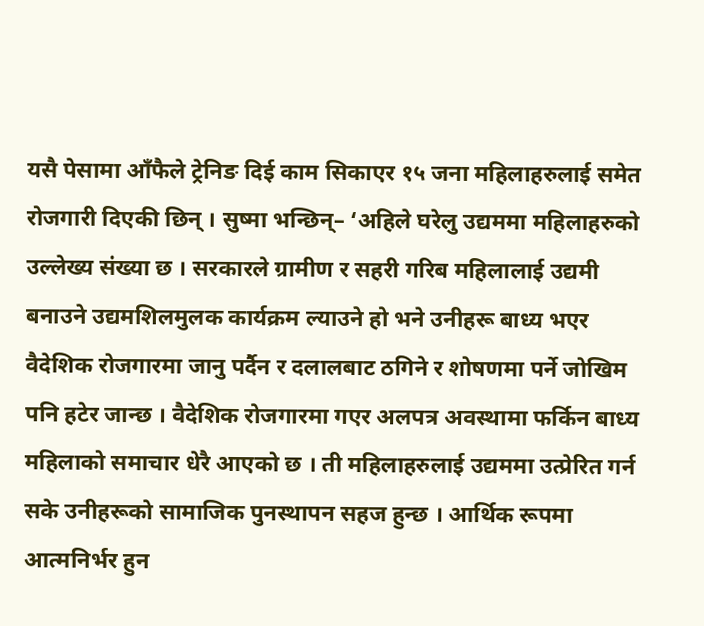यसै पेसामा आँफैले ट्रेनिङ दिई काम सिकाएर १५ जना महिलाहरुलाई समेत रोजगारी दिएकी छिन् । सुष्मा भन्छिन्– ‘अहिले घरेलु उद्यममा महिलाहरुको उल्लेख्य संख्या छ । सरकारले ग्रामीण र सहरी गरिब महिलालाई उद्यमी बनाउने उद्यमशिलमुलक कार्यक्रम ल्याउने हो भने उनीहरू बाध्य भएर वैदेशिक रोजगारमा जानु पर्दैन र दलालबाट ठगिने र शोषणमा पर्ने जोखिम पनि हटेर जान्छ । वैदेशिक रोजगारमा गएर अलपत्र अवस्थामा फर्किन बाध्य महिलाको समाचार धेरै आएको छ । ती महिलाहरुलाई उद्यममा उत्प्रेरित गर्न सके उनीहरूको सामाजिक पुनस्थापन सहज हुन्छ । आर्थिक रूपमा आत्मनिर्भर हुन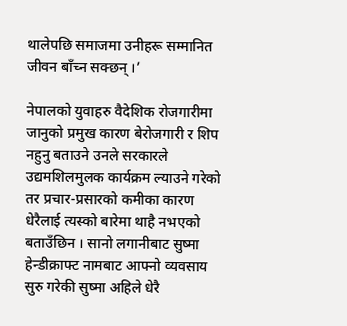थालेपछि समाजमा उनीहरू सम्मानित जीवन बाँच्न सक्छन् ।’

नेपालको युवाहरु वैदेशिक रोजगारीमा जानुको प्रमुख कारण बेरोजगारी र शिप नहुनु बताउने उनले सरकारले उद्यमशिलमुलक कार्यक्रम ल्याउने गरेको तर प्रचार-प्रसारको कमीका कारण धेरैलाई त्यस्को बारेमा थाहै नभएको बताउँछिन । सानो लगानीबाट सुष्मा हेन्डीक्राफ्ट नामबाट आफ्नो व्यवसाय सुरु गरेकी सुष्मा अहिले धेरै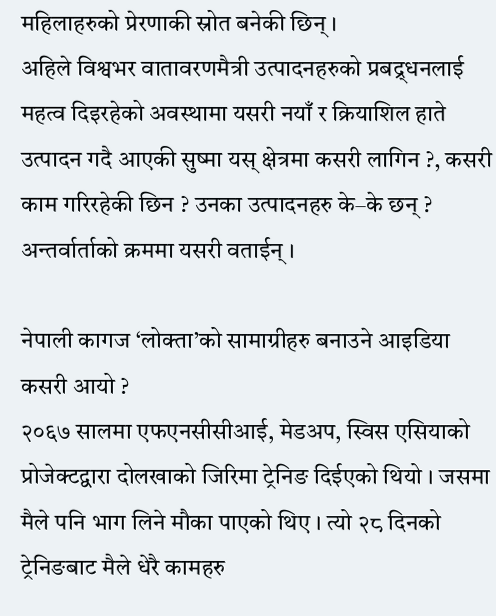महिलाहरुको प्रेरणाकी स्रोत बनेकी छिन् ।
अहिले विश्वभर वातावरणमैत्री उत्पादनहरुको प्रबद्र्धनलाई महत्व दिइरहेको अवस्थामा यसरी नयाँ र क्रियाशिल हाते उत्पादन गदै आएकी सुष्मा यस् क्षेत्रमा कसरी लागिन ?, कसरी काम गरिरहेकी छिन ? उनका उत्पादनहरु के–के छन् ? अन्तर्वार्ताको क्रममा यसरी वताईन् ।

नेपाली कागज ‘लोक्ता’को सामाग्रीहरु बनाउने आइडिया कसरी आयो ?
२०६७ सालमा एफएनसीसीआई, मेडअप, स्विस एसियाको प्रोजेक्टद्वारा दोलखाको जिरिमा ट्रेनिङ दिईएको थियो । जसमा मैले पनि भाग लिने मौका पाएको थिए । त्यो २८ दिनको ट्रेनिङबाट मैले धेरै कामहरु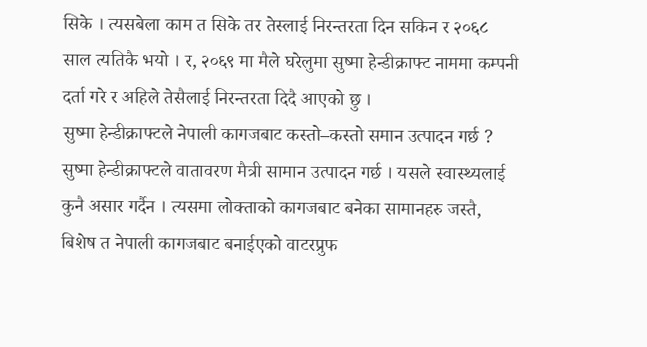सिके । त्यसबेला काम त सिके तर तेस्लाई निरन्तरता दिन सकिन र २०६८ साल त्यतिकै भयो । र, २०६९ मा मैले घरेलुमा सुष्मा हेन्डीक्राफ्ट नाममा कम्पनी दर्ता गरे र अहिले तेसैलाई निरन्तरता दिदै आएको छु ।
सुष्मा हेन्डीक्राफ्टले नेपाली कागजबाट कस्तो–कस्तो समान उत्पादन गर्छ ?
सुष्मा हेन्डीक्राफ्टले वातावरण मैत्री सामान उत्पादन गर्छ । यसले स्वास्थ्यलाई कुनै असार गर्दैन । त्यसमा लोक्ताको कागजबाट बनेका सामानहरु जस्तै, बिशेष त नेपाली कागजबाट बनाईएको वाटरप्रुफ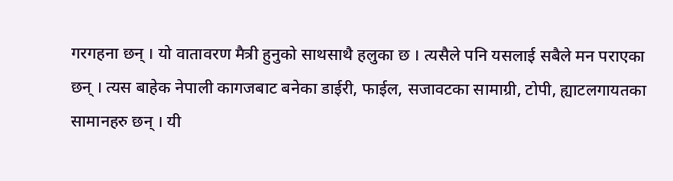गरगहना छन् । यो वातावरण मैत्री हुनुको साथसाथै हलुका छ । त्यसैले पनि यसलाई सबैले मन पराएका छन् । त्यस बाहेक नेपाली कागजबाट बनेका डाईरी, फाईल, सजावटका सामाग्री, टोपी, ह्याटलगायतका सामानहरु छन् । यी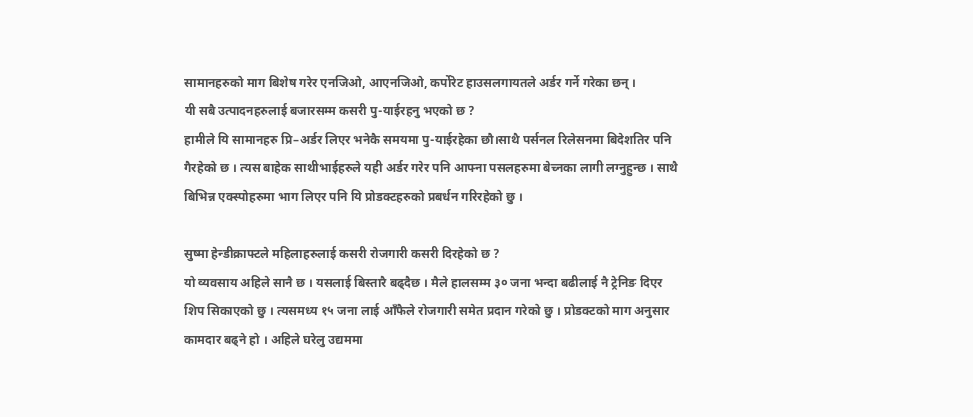सामानहरुको माग बिशेष गरेर एनजिओ, आएनजिओ, कर्पोरेट हाउसलगायतले अर्डर गर्ने गरेका छन् ।
यी सबै उत्पादनहरुलाई बजारसम्म कसरी पु-याईरहनु भएको छ ?
हामीले यि सामानहरु प्रि–अर्डर लिएर भनेकै समयमा पु-याईरहेका छौ।साथै पर्सनल रिलेसनमा बिदेशतिर पनि गैरहेको छ । त्यस बाहेक साथीभाईहरुले यही अर्डर गरेर पनि आफ्ना पसलहरुमा बेच्नका लागी लग्नुहुन्छ । साथै बिभिन्न एक्स्पोहरुमा भाग लिएर पनि यि प्रोडक्टहरुको प्रबर्धन गरिरहेको छु ।

सुष्मा हेन्डीक्राफ्टले महिलाहरुलाई कसरी रोजगारी कसरी दिरहेको छ ?
यो व्यवसाय अहिले सानै छ । यसलाई बिस्तारै बढ्दैछ । मैले हालसम्म ३० जना भन्दा बढीलाई नै ट्रेनिङ दिएर शिप सिकाएको छु । त्यसमध्य १५ जना लाई आँफैले रोजगारी समेत प्रदान गरेको छु । प्रोडक्टको माग अनुसार कामदार बढ्ने हो । अहिले घरेलु उद्यममा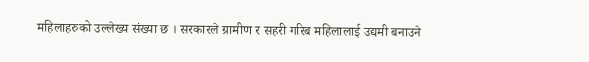महिलाहरुको उल्लेख्य संख्या छ । सरकारले ग्रामीण र सहरी गरिब महिलालाई उद्यमी बनाउने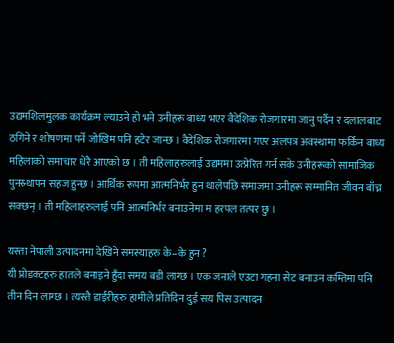उद्यमशिलमुलक कार्यक्रम ल्याउने हो भने उनीहरू बाध्य भएर वैदेशिक रोजगारमा जानु पर्दैन र दलालबाट ठगिने र शोषणमा पर्ने जोखिम पनि हटेर जान्छ । वैदेशिक रोजगारमा गएर अलपत्र अवस्थामा फर्किन बाध्य महिलाको समाचार धेरै आएको छ । ती महिलाहरुलाई उद्यममा उत्प्रेरित गर्न सके उनीहरूको सामाजिक पुनस्र्थापन सहज हुन्छ । आर्थिक रूपमा आत्मनिर्भर हुन थालेपछि समाजमा उनीहरू सम्मानित जीवन बाँच्न सक्छन् । ती महिलाहरुलाई पनि आत्मनिर्भर बनाउनेमा म हरपल तत्पर छु ।

यस्ता नेपाली उत्पादनमा देखिने समस्याहरु के–के हुन ?
यी प्रोडक्टहरु हातले बनाइने हुँदा समय बडी लाग्छ । एक जनाले एउटा गहना सेट बनाउन कम्तिमा पनि तीन दिन लाग्छ । त्यस्तै डाईरीहरु हामीले प्रतिदिन दुई सय पिस उत्पादन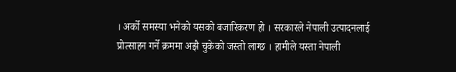। अर्को समस्या भनेको यसको बजारिकरण हो । सरकारले नेपाली उत्पादनलाई प्रोत्साहन गर्ने क्रममा अझै चुकेको जस्तो लाग्छ । हामीले यस्ता नेपाली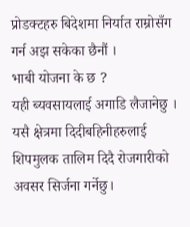प्रोडक्टहरु बिदेशमा निर्यात राम्रोसँग गर्न अझ सकेका छैनौं ।
भाबी योजना के छ ?
यही ब्यवसायलाई अगाडि लैजानेछु । यसै क्षेत्रमा दिदीबहिनीहरुलाई शिपमुलक तालिम दिदै रोजगारीको अवसर सिर्जना गर्नेछु।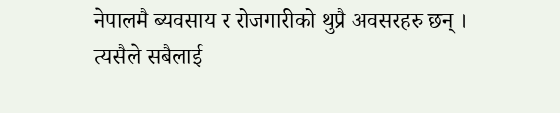नेपालमै ब्यवसाय र रोजगारीको थुप्रै अवसरहरु छन् । त्यसैले सबैलाई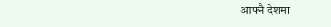आफ्नै देशमा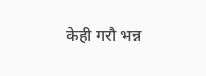केही गरौ भन्न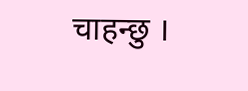चाहन्छु ।